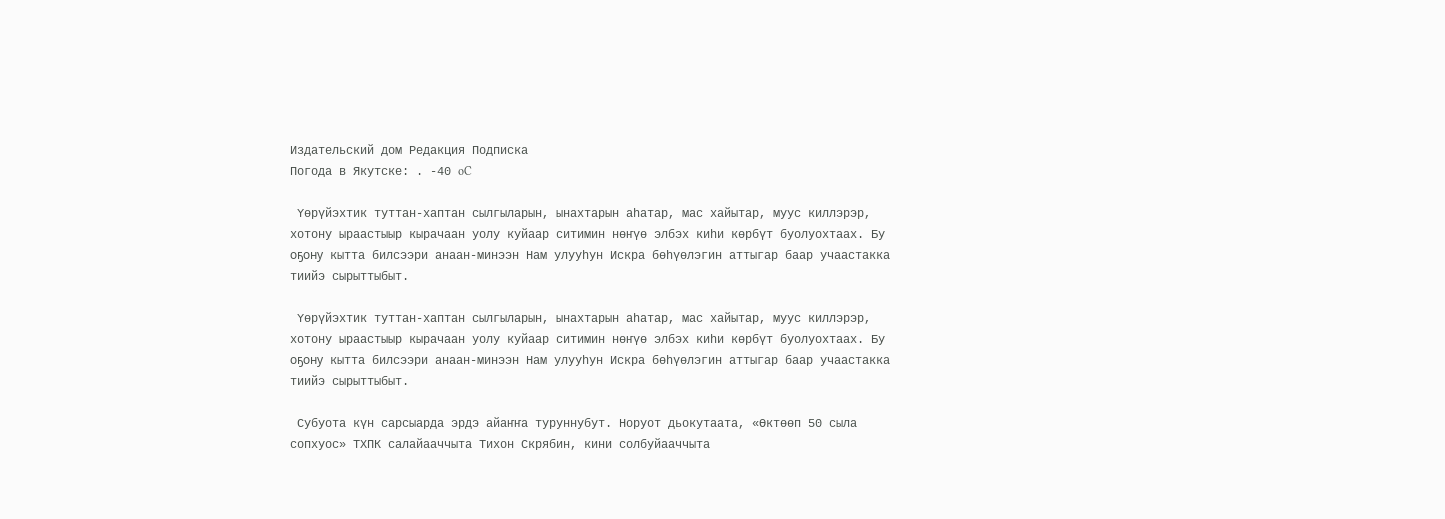Издательский дом Редакция Подписка
Погода в Якутске: . -40 oC

 Үөрүйэхтик туттан-хаптан сылгыларын, ынахтарын аһатар, мас хайытар, муус киллэрэр, хотону ыраастыыр кырачаан уолу куйаар ситимин нөҥүө элбэх киһи көрбүт буолуохтаах. Бу оҕону кытта билсээри анаан-минээн Нам улууһун Искра бөһүөлэгин аттыгар баар учаастакка тиийэ сырыттыбыт.

 Үөрүйэхтик туттан-хаптан сылгыларын, ынахтарын аһатар, мас хайытар, муус киллэрэр, хотону ыраастыыр кырачаан уолу куйаар ситимин нөҥүө элбэх киһи көрбүт буолуохтаах. Бу оҕону кытта билсээри анаан-минээн Нам улууһун Искра бөһүөлэгин аттыгар баар учаастакка тиийэ сырыттыбыт.

 Субуота күн сарсыарда эрдэ айаҥҥа туруннубут. Норуот дьокутаата, «Өктөөп 50 сыла сопхуос» ТХПК салайааччыта Тихон Скрябин, кини солбуйааччыта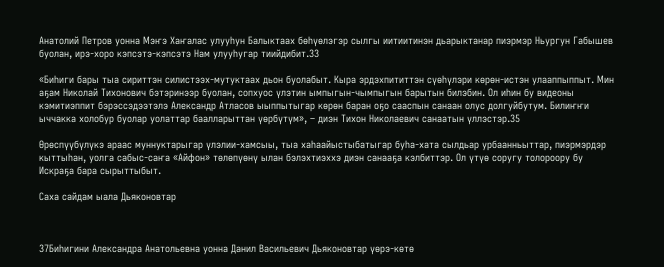Анатолий Петров уонна Мэҥэ Хаҥалас улууһун Балыктаах бөһүөлэгэр сылгы иитиитинэн дьарыктанар пиэрмэр Ньургун Габышев буолан, ирэ-хоро кэпсэтэ-кэпсэтэ Нам улууһугар тиийдибит.33

«Биһиги бары тыа сириттэн силистээх-мутуктаах дьон буолабыт. Кыра эрдэхпититтэн сүөһүлэри көрөн-истэн улааппыппыт. Мин аҕам Николай Тихонович бэтэринээр буолан, сопхуос үлэтин ымпыгын-чымпыгын барытын билэбин. Ол иһин бу видеоны кэмитиэппит бэрэссэдээтэлэ Александр Атласов ыыппытыгар көрөн баран оҕо сааспын санаан олус долгуйбутум. Билиҥҥи ыччакка холобур буолар уолаттар баалларыттан үөрбүтүм», – диэн Тихон Николаевич санаатын үллэстэр.35

Өрөспүүбүлүкэ араас муннуктарыгар үлэлии-хамсыы, тыа хаһаайыстыбатыгар буһа-хата сылдьар урбаанньыттар, пиэрмэрдэр кыттыһан, уолга сабыс-саҥа «Айфон» төлөпүөнү ылан бэлэхтиэххэ диэн санааҕа кэлбиттэр. Ол үтүө соругу толороору бу Искраҕа бара сырыттыбыт.

Саха сайдам ыала Дьяконовтар



37Биһигини Александра Анатольевна уонна Данил Васильевич Дьяконовтар үөрэ-көтө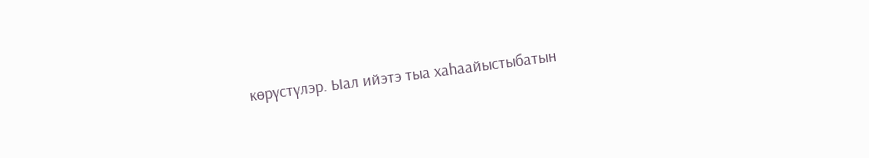көрүстүлэр. Ыал ийэтэ тыа хаһаайыстыбатын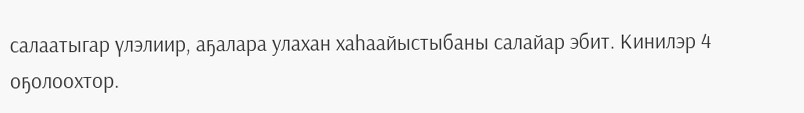салаатыгар үлэлиир, аҕалара улахан хаһаайыстыбаны салайар эбит. Кинилэр 4 оҕолоохтор.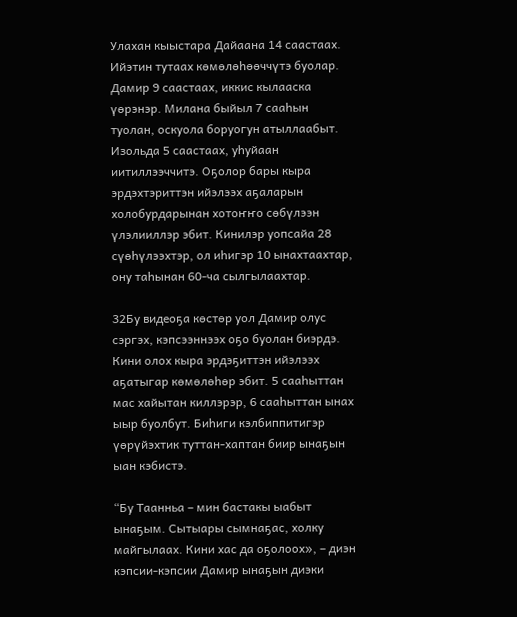Улахан кыыстара Дайаана 14 саастаах. Ийэтин тутаах көмөлөһөөччүтэ буолар. Дамир 9 саастаах, иккис кылааска үөрэнэр. Милана быйыл 7 сааһын туолан, оскуола боруогун атыллаабыт. Изольда 5 саастаах, уһуйаан иитиллээччитэ. Оҕолор бары кыра эрдэхтэриттэн ийэлээх аҕаларын холобурдарынан хотоҥҥо сөбүлээн үлэлииллэр эбит. Кинилэр уопсайа 28 сүөһүлээхтэр, ол иһигэр 10 ынахтаахтар, ону таһынан 60-ча сылгылаахтар.

32Бу видеоҕа көстөр уол Дамир олус сэргэх, кэпсээннээх оҕо буолан биэрдэ. Кини олох кыра эрдэҕиттэн ийэлээх аҕатыгар көмөлөһөр эбит. 5 сааһыттан мас хайытан киллэрэр, 6 сааһыттан ынах ыыр буолбут. Биһиги кэлбиппитигэр үөрүйэхтик туттан-хаптан биир ынаҕын ыан кэбистэ.

“Бу Таанньа – мин бастакы ыабыт ынаҕым. Сытыары сымнаҕас, холку майгылаах. Кини хас да оҕолоох», – диэн кэпсии-кэпсии Дамир ынаҕын диэки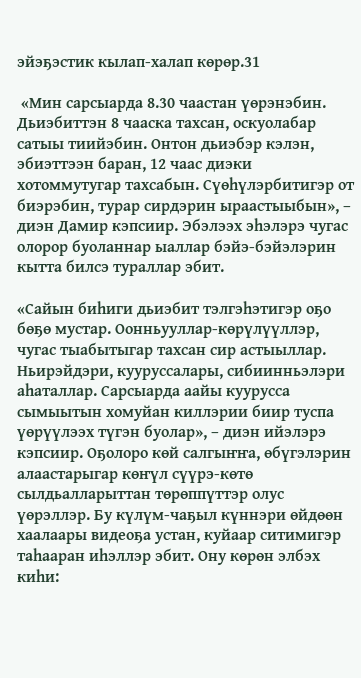эйэҕэстик кылап-халап көрөр.31

 «Мин сарсыарда 8.30 чаастан үөрэнэбин. Дьиэбиттэн 8 чааска тахсан, оскуолабар сатыы тиийэбин. Онтон дьиэбэр кэлэн, эбиэттээн баран, 12 чаас диэки хотоммутугар тахсабын. Сүөһүлэрбитигэр от биэрэбин, турар сирдэрин ыраастыыбын», – диэн Дамир кэпсиир. Эбэлээх эһэлэрэ чугас олорор буоланнар ыаллар бэйэ-бэйэлэрин кытта билсэ тураллар эбит.

«Сайын биһиги дьиэбит тэлгэһэтигэр оҕо бөҕө мустар. Оонньууллар-көрүлүүллэр, чугас тыабытыгар тахсан сир астыыллар. Ньирэйдэри, кууруссалары, сибиинньэлэри аһаталлар. Сарсыарда аайы куурусса сымыытын хомуйан киллэрии биир туспа үөрүүлээх түгэн буолар», – диэн ийэлэрэ кэпсиир. Оҕолоро көй салгыҥҥа, өбүгэлэрин алаастарыгар көҥүл сүүрэ-көтө сылдьалларыттан төрөппүттэр олус үөрэллэр. Бу күлүм-чаҕыл күннэри өйдөөн хаалаары видеоҕа устан, куйаар ситимигэр таһааран иһэллэр эбит. Ону көрөн элбэх киһи: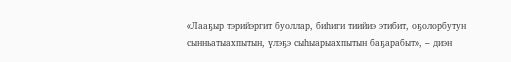«Лааҕыр тэрийэргит буоллар, биһиги тиийиэ этибит, оҕолорбутун сынньатыахпытын, үлэҕэ сыһыарыахпытын баҕарабыт», – диэн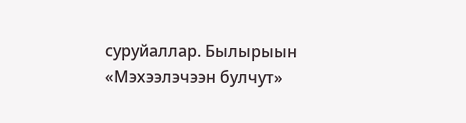суруйаллар. Былырыын «Мэхээлэчээн булчут»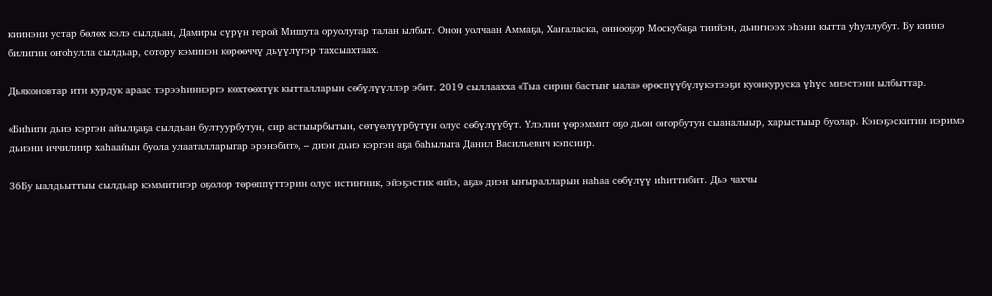киинэни устар бөлөх кэлэ сылдьан, Дамиры сүрүн герой Мишута оруолугар талан ылбыт. Онон уолчаан Аммаҕа, Хаҥаласка, оннооҕор Москубаҕа тиийэн, дьиҥнээх эһэни кытта уһуллубут. Бу киинэ билигин оҥоһулла сылдьар, сотору кэминэн көрөөччү дьүүлүгэр тахсыахтаах.

Дьяконовтар ити курдук араас тэрээһиннэргэ көхтөөхтүк кытталларын сөбүлүүллэр эбит. 2019 сыллаахха «Тыа сирин бастыҥ ыала» өрөспүүбүлүкэтээҕи куонкуруска үһүс миэстэни ылбыттар.

«Биһиги дьиэ кэргэн айылҕаҕа сылдьан бултуурбутун, сир астыырбытын, сөтүөлүүрбүтүн олус сөбүлүүбүт. Үлэлии үөрэммит оҕо дьон оҥорбутун сыаналыыр, харыстыыр буолар. Кэнэҕэскитин иэримэ дьиэни иччилиир хаһаайын буола улааталларыгар эрэнэбит», – диэн дьиэ кэргэн аҕа баһылыга Данил Васильевич кэпсиир.

36Бу ыалдьыттыы сылдьар кэммитигэр оҕолор төрөппүттэрин олус истиҥник, эйэҕэстик «ийэ, аҕа» диэн ыҥыралларын наһаа сөбүлүү иһиттибит. Дьэ чахчы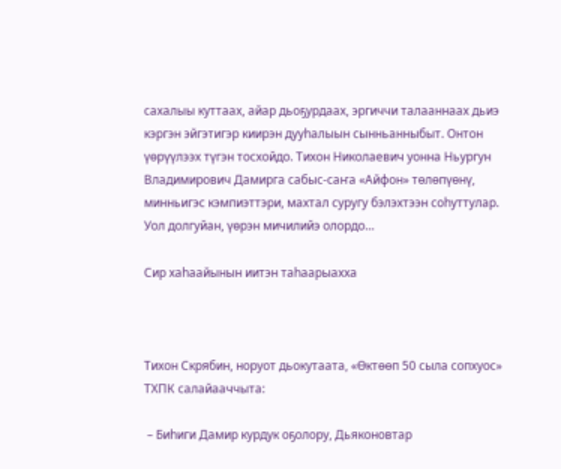сахалыы куттаах, айар дьоҕурдаах, эргиччи талааннаах дьиэ кэргэн эйгэтигэр киирэн дууһалыын сынньанныбыт. Онтон үөрүүлээх түгэн тосхойдо. Тихон Николаевич уонна Ньургун Владимирович Дамирга сабыс-саҥа «Айфон» төлөпүөнү, минньигэс кэмпиэттэри, махтал суругу бэлэхтээн соһуттулар. Уол долгуйан, үөрэн мичилийэ олордо…

Сир хаһаайынын иитэн таһаарыахха



Тихон Скрябин, норуот дьокутаата, «Өктөөп 50 сыла сопхуос» ТХПК салайааччыта:

 – Биһиги Дамир курдук оҕолору, Дьяконовтар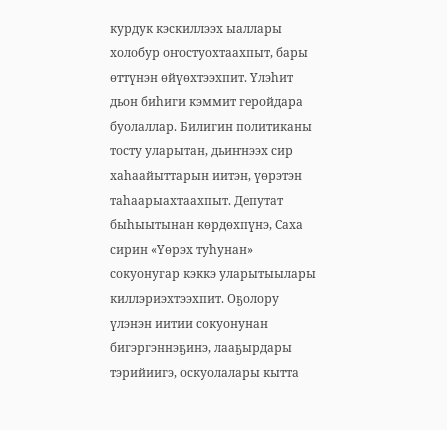курдук кэскиллээх ыаллары холобур оҥостуохтаахпыт, бары өттүнэн өйүөхтээхпит. Үлэһит дьон биһиги кэммит геройдара буолаллар. Билигин политиканы тосту уларытан, дьиҥнээх сир хаһаайыттарын иитэн, үөрэтэн таһаарыахтаахпыт. Депутат быһыытынан көрдөхпүнэ, Саха сирин «Үөрэх туһунан» сокуонугар кэккэ уларытыылары киллэриэхтээхпит. Оҕолору үлэнэн иитии сокуонунан бигэргэннэҕинэ, лааҕырдары тэрийиигэ, оскуолалары кытта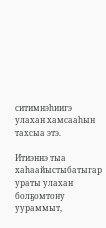ситимнэһиигэ улахан хамсааһын тахсыа этэ.

Итиэннэ тыа хаһаайыстыбатыгар ураты улахан болҕомтону уураммыт,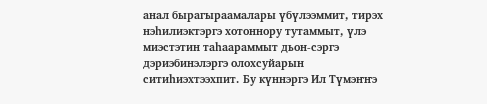анал бырагыраамалары үбүлээммит, тирэх нэһилиэктэргэ хотоннору тутаммыт, үлэ миэстэтин таһаараммыт дьон-сэргэ дэриэбинэлэргэ олохсуйарын ситиһиэхтээхпит. Бу күннэргэ Ил Түмэҥҥэ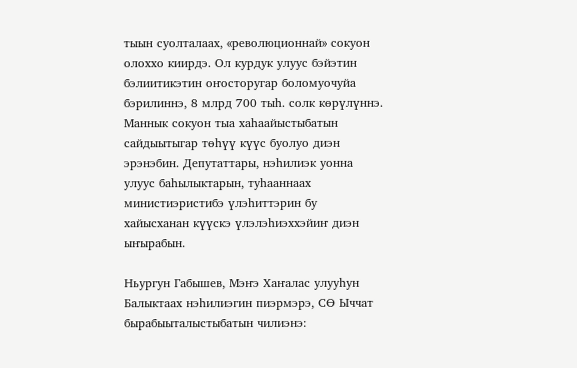тыын суолталаах, «революционнай» сокуон олоххо киирдэ. Ол курдук улуус бэйэтин бэлиитикэтин оҥосторугар боломуочуйа бэрилиннэ, 8 млрд 700 тыһ. солк көрүлүннэ. Маннык сокуон тыа хаһаайыстыбатын сайдыытыгар төһүү күүс буолуо диэн эрэнэбин. Депутаттары, нэһилиэк уонна улуус баһылыктарын, туһааннаах министиэристибэ үлэһиттэрин бу хайысханан күүскэ үлэлэһиэххэйиҥ диэн ыҥырабын.

Ньургун Габышев, Мэҥэ Хаҥалас улууһун Балыктаах нэһилиэгин пиэрмэрэ, СӨ Ыччат бырабыыталыстыбатын чилиэнэ: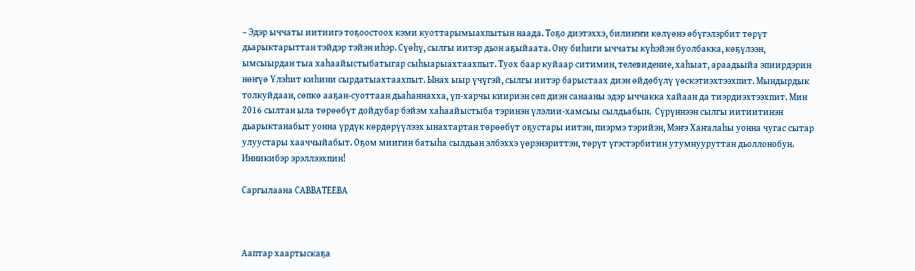– Эдэр ыччаты иитиигэ тоҕоостоох кэми куоттарымыахпытын наада. Тоҕо диэтэххэ, билиҥҥи көлүөнэ өбүгэлэрбит төрүт дьарыктарыттан тэйдэр тэйэн иһэр. Сүөһү, сылгы иитэр дьон аҕыйаата. Ону биһиги ыччаты күһэйэн буолбакка, көҕүлээн, ымсыырдан тыа хаһаайыстыбатыгар сыһыарыахтаахпыт. Туох баар куйаар ситимин, телевидение, хаһыат, араадьыйа эпиирдэрин нөҥүө Үлэһит киһини сырдатыахтаахпыт. Ынах ыыр үчүгэй, сылгы иитэр барыстаах диэн өйдөбүлү үөскэтиэхтээхпит. Мындырдык толкуйдаан, сөпкө ааҕан-суоттаан дьаһаннахха, үп-харчы киириэн сөп диэн санааны эдэр ыччакка хайаан да тиэрдиэхтээхпит. Мин 2016 сылтан ыла төрөөбүт дойдубар бэйэм хаһаайыстыба тэринэн үлэлии-хамсыы сылдьабын.  Сүрүннээн сылгы иитиитинэн дьарыктанабыт уонна үрдүк көрдөрүүлээх ынахтартан төрөөбүт оҕустары иитэн, пиэрмэ тэрийэн, Мэҥэ Хаҥалаһы уонна чугас сытар улуустары хааччыйабыт. Оҕом миигин батыһа сылдьан элбэххэ үөрэнэриттэн, төрүт үгэстэрбитин утумнууруттан дьоллонобун. Инникибэр эрэллээхпин!

Саргылаана САВВАТЕЕВА



Ааптар хаартыскаҕа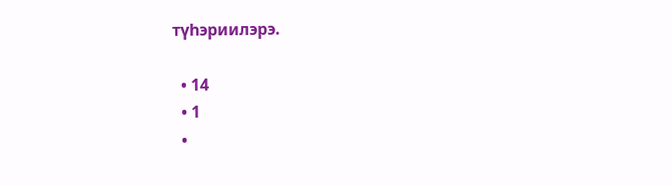түһэриилэрэ.

  • 14
  • 1
  •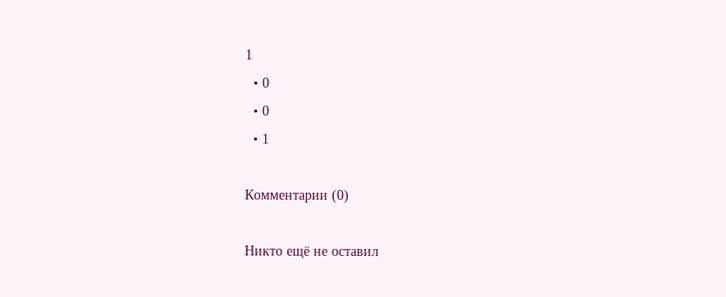1
  • 0
  • 0
  • 1

Комментарии (0)

Никто ещё не оставил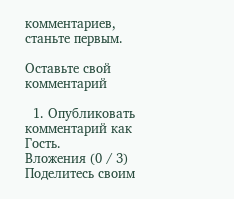комментариев, станьте первым.

Оставьте свой комментарий

  1. Опубликовать комментарий как Гость.
Вложения (0 / 3)
Поделитесь своим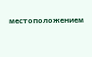местоположением